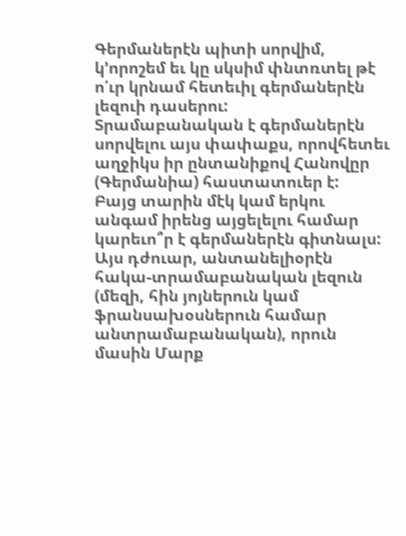Գերմաներէն պիտի սորվիմ, կ’որոշեմ եւ կը սկսիմ փնտռտել թէ ո՛ւր կրնամ հետեւիլ գերմաներէն լեզուի դասերու:
Տրամաբանական է գերմաներէն սորվելու այս փափաքս, որովհետեւ աղջիկս իր ընտանիքով Հանովըր (Գերմանիա) հաստատուեր է:
Բայց տարին մէկ կամ երկու անգամ իրենց այցելելու համար կարեւո՞ր է գերմաներէն գիտնալս:
Այս դժուար, անտանելիօրէն հակա-տրամաբանական լեզուն (մեզի, հին յոյներուն կամ ֆրանսախօսներուն համար անտրամաբանական), որուն մասին Մարք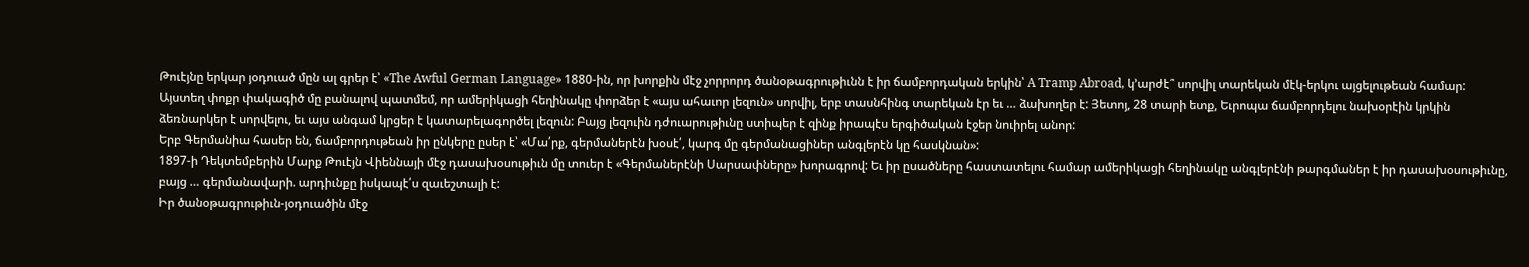Թուէյնը երկար յօդուած մըն ալ գրեր է՝ «The Awful German Language» 1880-ին, որ խորքին մէջ չորրորդ ծանօթագրութիւնն է իր ճամբորդական երկին՝ A Tramp Abroad, կ’արժէ՞ սորվիլ տարեկան մէկ-երկու այցելութեան համար:
Այստեղ փոքր փակագիծ մը բանալով պատմեմ, որ ամերիկացի հեղինակը փորձեր է «այս ահաւոր լեզուն» սորվիլ, երբ տասնհինգ տարեկան էր եւ … ձախողեր է: Յետոյ, 28 տարի ետք, Եւրոպա ճամբորդելու նախօրէին կրկին ձեռնարկեր է սորվելու, եւ այս անգամ կրցեր է կատարելագործել լեզուն: Բայց լեզուին դժուարութիւնը ստիպեր է զինք իրապէս երգիծական էջեր նուիրել անոր:
Երբ Գերմանիա հասեր են, ճամբորդութեան իր ընկերը ըսեր է՝ «Մա՛րք, գերմաներէն խօսէ՛, կարգ մը գերմանացիներ անգլերէն կը հասկնան»:
1897-ի Դեկտեմբերին Մարք Թուէյն Վիեննայի մէջ դասախօսութիւն մը տուեր է «Գերմաներէնի Սարսափները» խորագրով: Եւ իր ըսածները հաստատելու համար ամերիկացի հեղինակը անգլերէնի թարգմաներ է իր դասախօսութիւնը, բայց … գերմանավարի. արդիւնքը իսկապէ՛ս զաւեշտալի է:
Իր ծանօթագրութիւն-յօդուածին մէջ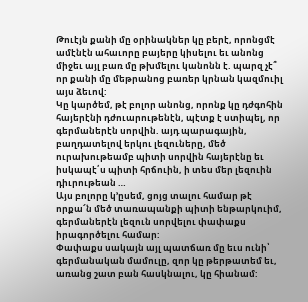Թուէյն քանի մը օրինակներ կը բերէ, որոնցմէ ամէնէն ահաւորը բայերը կիսելու եւ անոնց միջեւ այլ բառ մը թխմելու կանոնն է. պարզ չէ՞ որ քանի մը մեթրանոց բառեր կրնան կազմուիլ այս ձեւով:
Կը կարծեմ, թէ բոլոր անոնց, որոնք կը դժգոհին հայերէնի դժուարութենէն, պէտք է ստիպել, որ գերմաներէն սորվին. այդ պարագային, բաղդատելով երկու լեզուները, մեծ ուրախութեամբ պիտի սորվին հայերէնը եւ իսկապէ՛ս պիտի հրճուին, ի տես մեր լեզուին դիւրութեան …
Այս բոլորը կ’ըսեմ, ցոյց տալու համար թէ որքա՜ն մեծ տառապանքի պիտի ենթարկուիմ, գերմաներէն լեզուն սորվելու փափաքս իրագործելու համար:
Փափաքս սակայն այլ պատճառ մը եւս ունի՝ գերմանական մամուլը, զոր կը թերթատեմ եւ, առանց շատ բան հասկնալու, կը հիանամ: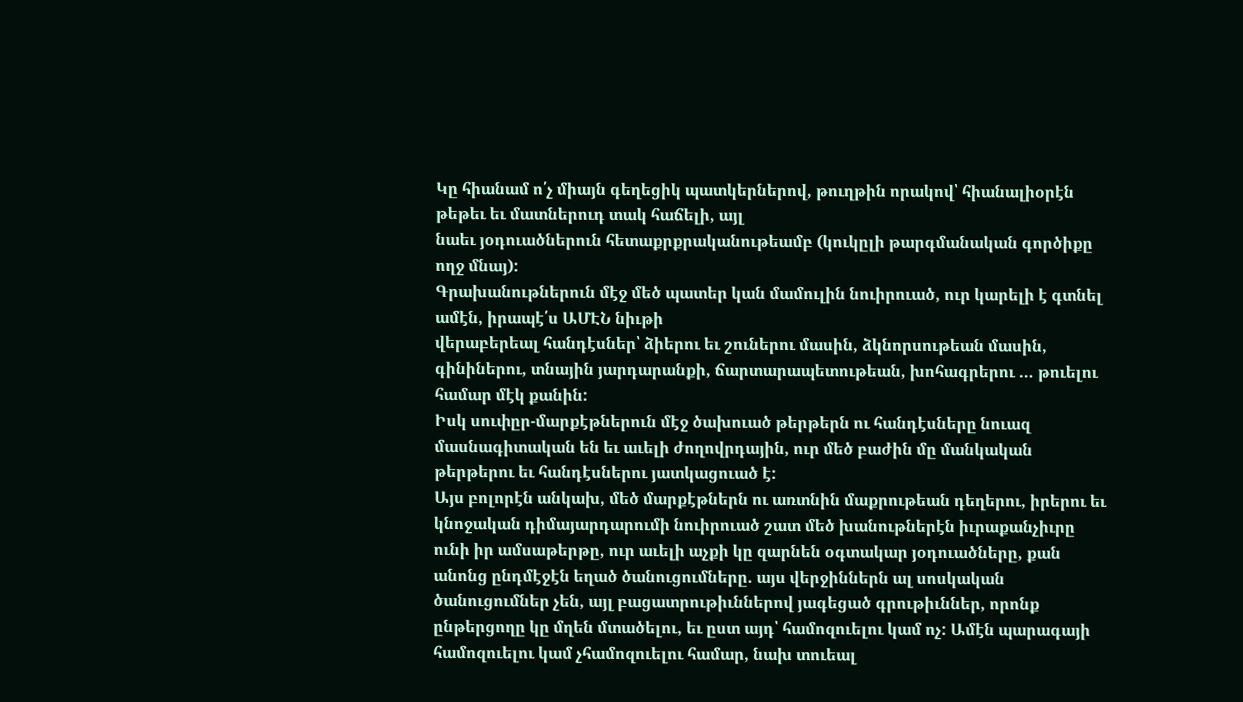Կը հիանամ ո՛չ միայն գեղեցիկ պատկերներով, թուղթին որակով՝ հիանալիօրէն թեթեւ եւ մատներուդ տակ հաճելի, այլ
նաեւ յօդուածներուն հետաքրքրականութեամբ (կուկըլի թարգմանական գործիքը ողջ մնայ):
Գրախանութներուն մէջ մեծ պատեր կան մամուլին նուիրուած, ուր կարելի է գտնել ամէն, իրապէ՛ս ԱՄԷՆ նիւթի
վերաբերեալ հանդէսներ՝ ձիերու եւ շուներու մասին, ձկնորսութեան մասին, գինիներու, տնային յարդարանքի, ճարտարապետութեան, խոհագրերու … թուելու համար մէկ քանին:
Իսկ սուփըր-մարքէթներուն մէջ ծախուած թերթերն ու հանդէսները նուազ մասնագիտական են եւ աւելի ժողովրդային, ուր մեծ բաժին մը մանկական թերթերու եւ հանդէսներու յատկացուած է:
Այս բոլորէն անկախ, մեծ մարքէթներն ու առտնին մաքրութեան դեղերու, իրերու եւ կնոջական դիմայարդարումի նուիրուած շատ մեծ խանութներէն իւրաքանչիւրը ունի իր ամսաթերթը, ուր աւելի աչքի կը զարնեն օգտակար յօդուածները, քան անոնց ընդմէջէն եղած ծանուցումները. այս վերջիններն ալ սոսկական ծանուցումներ չեն, այլ բացատրութիւններով յագեցած գրութիւններ, որոնք ընթերցողը կը մղեն մտածելու, եւ ըստ այդ՝ համոզուելու կամ ոչ: Ամէն պարագայի համոզուելու կամ չհամոզուելու համար, նախ տուեալ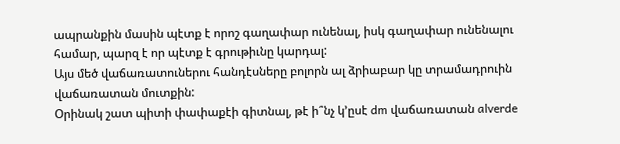ապրանքին մասին պէտք է որոշ գաղափար ունենալ, իսկ գաղափար ունենալու համար, պարզ է որ պէտք է գրութիւնը կարդալ:
Այս մեծ վաճառատուներու հանդէսները բոլորն ալ ձրիաբար կը տրամադրուին վաճառատան մուտքին:
Օրինակ շատ պիտի փափաքէի գիտնալ, թէ ի՞նչ կ’ըսէ dm վաճառատան alverde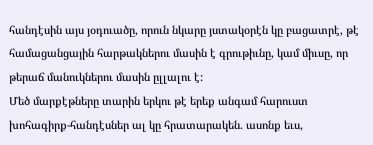հանդէսին այս յօդուածը, որուն նկարը յստակօրէն կը բացատրէ, թէ համացանցային հարթակներու մասին է գրութիւնը, կամ միւսը, որ թերաճ մանուկներու մասին ըլլալու է:
Մեծ մարքէթները տարին երկու թէ երեք անգամ հարուստ խոհագիրք-հանդէսներ ալ կը հրատարակեն. ասոնք եւս,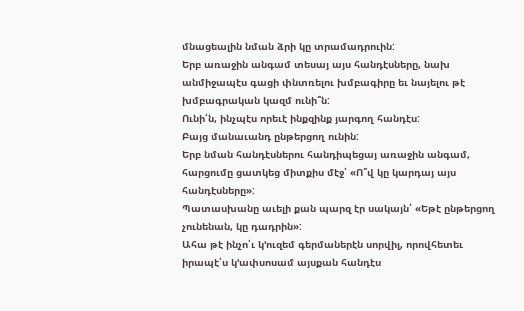մնացեալին նման ձրի կը տրամադրուին:
Երբ առաջին անգամ տեսայ այս հանդէսները, նախ անմիջապէս գացի փնտռելու խմբագիրը եւ նայելու թէ խմբագրական կազմ ունի՞ն:
Ունի՛ն, ինչպէս որեւէ ինքզինք յարգող հանդէս:
Բայց մանաւանդ ընթերցող ունին:
Երբ նման հանդէսներու հանդիպեցայ առաջին անգամ, հարցումը ցատկեց միտքիս մէջ՝ «Ո՞վ կը կարդայ այս հանդէսները»:
Պատասխանը աւելի քան պարզ էր սակայն՝ «Եթէ ընթերցող չունենան, կը դադրին»:
Ահա թէ ինչո՛ւ կ’ուզեմ գերմաներէն սորվիլ, որովհետեւ իրապէ՛ս կ’ափսոսամ այսքան հանդէս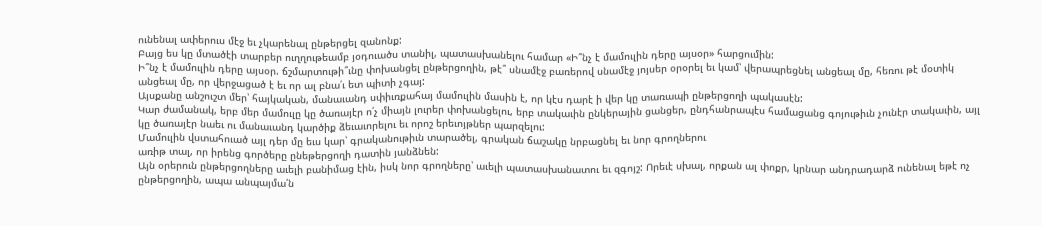ունենալ ափերուս մէջ եւ չկարենալ ընթերցել զանոնք:
Բայց ես կը մտածէի տարբեր ուղղութեամբ յօդուածս տանիլ, պատասխանելու համար «Ի՞նչ է մամուլին դերը այսօր» հարցումին:
Ի՞նչ է մամուլին դերը այսօր. ճշմարտութի՞ւնը փոխանցել ընթերցողին, թէ՞ սնամէջ բառերով սնամէջ յոյսեր օրօրել եւ կամ՝ վերապրեցնել անցեալ մը, հեռու թէ մօտիկ անցեալ մը, որ վերջացած է եւ որ ալ բնա՛ւ ետ պիտի չգայ:
Այսքանը անշուշտ մեր՝ հայկական, մանաւանդ սփիւռքահայ մամուլին մասին է, որ կէս դարէ ի վեր կը տառապի ընթերցողի պակասէն:
Կար ժամանակ, երբ մեր մամուլը կը ծառայէր ո՛չ միայն լուրեր փոխանցելու, երբ տակաւին ընկերային ցանցեր, ընդհանրապէս համացանց գոյութիւն չունէր տակաւին, այլ կը ծառայէր նաեւ ու մանաւանդ կարծիք ձեւաւորելու եւ որոշ երեւոյթներ պարզելու:
Մամուլին վստահուած այլ դեր մը եւս կար՝ գրականութիւն տարածել, գրական ճաշակը նրբացնել եւ նոր գրողներու
առիթ տալ, որ իրենց գործերը ընեթերցողի դատին յանձնեն:
Այն օրերուն ընթերցողները աւելի բանիմաց էին, իսկ նոր գրողները՝ աւելի պատասխանատու եւ զգոյշ: Որեւէ սխալ, որքան ալ փոքր, կրնար անդրադարձ ունենալ եթէ ոչ ընթերցողին, ապա անպայմա՛ն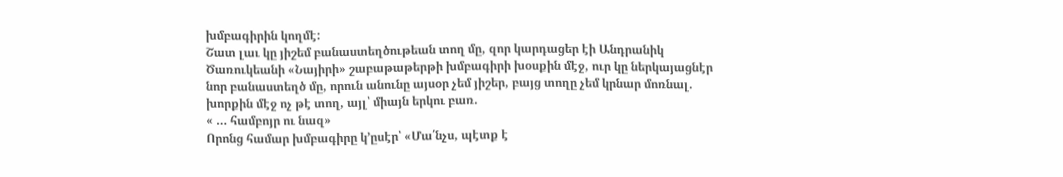խմբագիրին կողմէ:
Շատ լաւ կը յիշեմ բանաստեղծութեան տող մը, զոր կարդացեր էի Անդրանիկ Ծառուկեանի «Նայիրի» շաբաթաթերթի խմբագիրի խօսքին մէջ, ուր կը ներկայացնէր նոր բանաստեղծ մը, որուն անունը այսօր չեմ յիշեր, բայց տողը չեմ կրնար մոռնալ. խորքին մէջ ոչ թէ տող, այլ՝ միայն երկու բառ.
« … համբոյր ու նազ»
Որոնց համար խմբագիրը կ’ըսէր՝ «Մա՛նչս, պէտք է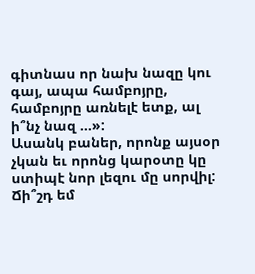գիտնաս որ նախ նազը կու գայ, ապա համբոյրը, համբոյրը առնելէ ետք, ալ ի՞նչ նազ …»:
Ասանկ բաներ, որոնք այսօր չկան եւ որոնց կարօտը կը ստիպէ նոր լեզու մը սորվիլ:
Ճի՞շդ եմ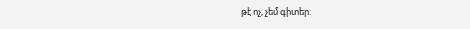թէ ոչ, չեմ գիտեր: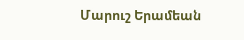Մարուշ Երամեան